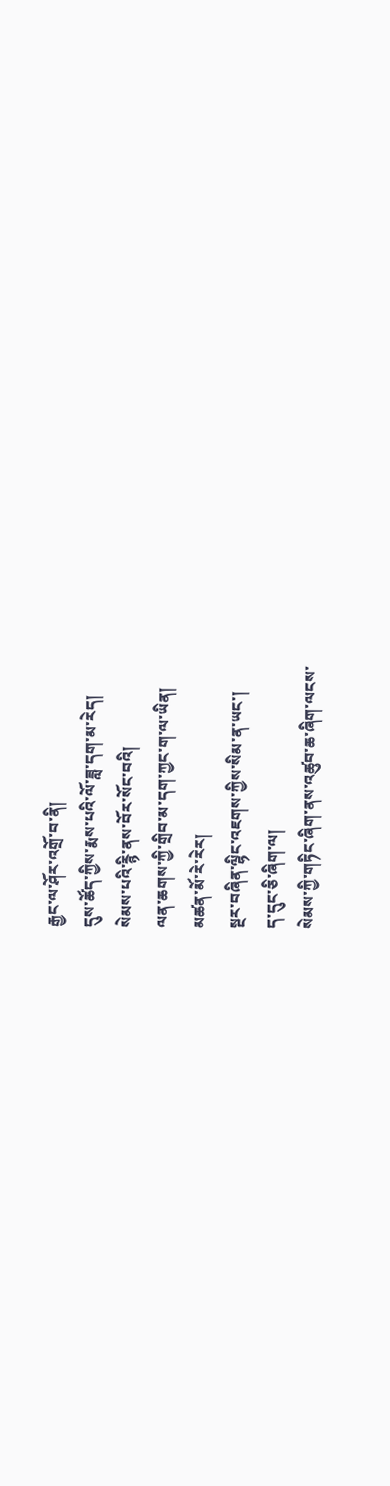རྒྱང་ལ་ཤོར་འགྲོ་བ་ནི།
དུས་ཚོད་ཀྱིས་རྨས་པའི་ལོ་ཟླ་དག་མ་རེད།
སེམས་པའི་རྙི་ནས་བོར་སོང་བའི།
ལན་ཆགས་ཀྱི་གྲིབ་མ་དག་ཀྱང་ག་ལ་ཡིན།
མཚན་མོ་རེ་རེར།
སྔར་བཞིན་ལྷིང་འཇགས་ཀྱིས་སིམ་ན་ཡང་།
ད་དུང་ཅི་ཞིག་ལ།
སེམས་ཀྱི་གཏིང་ཞིག་ནས་འཚུབ་ཆ་ཞིག་ལངས་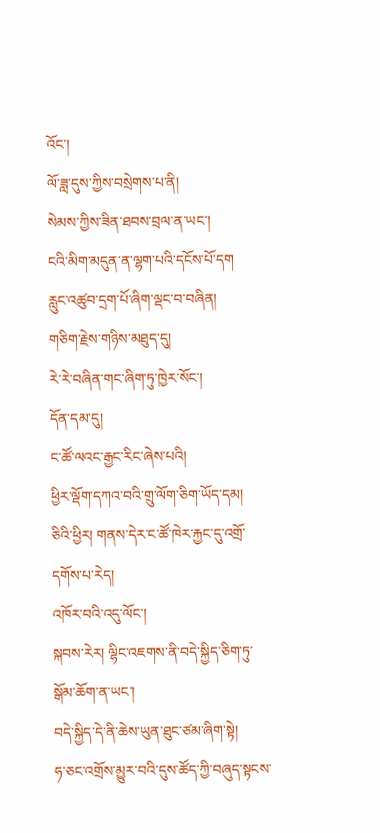འོང་།
ལོ་ཟླ་དུས་ཀྱིས་བསྲེགས་པ་ནི།
སེམས་ཀྱིས་ཟིན་ཐབས་བྲལ་ན་ཡང་།
ངའི་མིག་མདུན་ན་ལྷག་པའི་དངོས་པོ་དག
རླུང་འཚུབ་དྲག་པོ་ཞིག་ལྡང་བ་བཞིན།
གཅིག་རྗེས་གཉིས་མཐུད་དུ།
རེ་རེ་བཞིན་གང་ཞིག་ཏུ་ཁྱེར་སོང་།
དོན་དམ་དུ།
ང་ཚོ་ལའང་རྒྱང་རིང་ཞེས་པའི།
ཕྱིར་ལྡོག་དཀའ་བའི་གྲུ་ལོག་ཅིག་ཡོད་དམ།
ཅིའི་ཕྱིར། གནས་དེར་ང་ཚོ་ཁེར་རྐྱང་དུ་འགྲོ་དགོས་པ་རེད།
འཁོར་བའི་འདུ་ལོང་།
སྐབས་རེར། ལྷིང་འཇགས་ནི་བདེ་སྐྱིད་ཅིག་ཏུ་སྒོམ་ཆོག་ན་ཡང་།
བདེ་སྐྱིད་དེ་ནི་ཆེས་ཡུན་ཐུང་ཙམ་ཞིག་སྟེ།
ཧ་ཅང་འགྲོས་མྱུར་བའི་དུས་ཚོད་ཀྱི་བཞུད་སྟངས་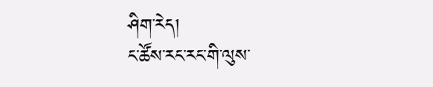ཤིག་རེད།
ང་ཚོས་རང་རང་གི་ལུས་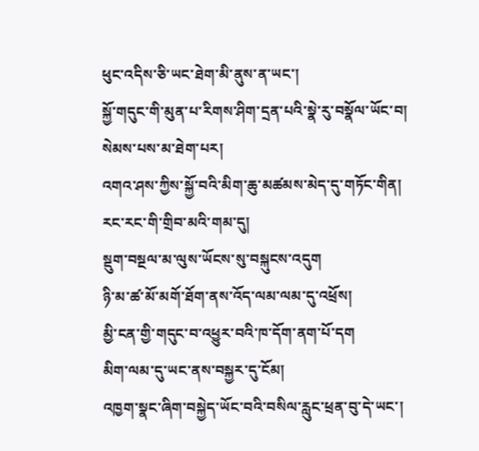ཕུང་འདིས་ཅི་ཡང་ཐེག་མི་ནུས་ན་ཡང་།
སྐྱོ་གདུང་གི་མུན་པ་རིགས་ཤིག་དྲན་པའི་སྣེ་རུ་བསྣོལ་ཡོང་བ།
སེམས་པས་མ་ཐེག་པར།
འགའ་ཤས་ཀྱིས་སྐྱོ་བའི་མིག་ཆུ་མཚམས་མེད་དུ་གཏོང་གིན།
རང་རང་གི་གྲིབ་མའི་གམ་དུ།
སྡུག་བསྔལ་མ་ལུས་ཡོངས་སུ་བསྐུངས་འདུག
ཉི་མ་ཚ་མོ་མགོ་ཐོག་ནས་འོད་ལམ་ལམ་དུ་འཕྲོས།
མྱི་ངན་གྱི་གདུང་བ་འཕྱུར་བའི་ཁ་དོག་ནག་པོ་དག
མིག་ལམ་དུ་ཡང་ནས་བསྐྱར་དུ་ངོམ།
འཁྱག་སྣང་ཞིག་བསྐྱེད་ཡོང་བའི་བསིལ་རླུང་ཕྲན་བུ་དེ་ཡང་།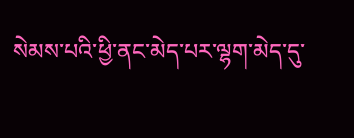སེམས་པའི་ཕྱི་ནང་མེད་པར་ལྷག་མེད་དུ་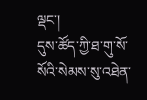ལྡང་།
དུས་ཚོད་ཀྱི་ཐ་གུ་སོ་སོའི་སེམས་སུ་འཐེན་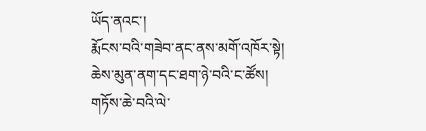ཡོད་ནའང་།
རྨོངས་བའི་གཟེབ་ནང་ནས་མགོ་འཁོར་སྟེ།
ཆེས་མུན་ནག་དང་ཐག་ཉེ་བའི་ང་ཚོས།
གཏོས་ཆེ་བའི་ལེ་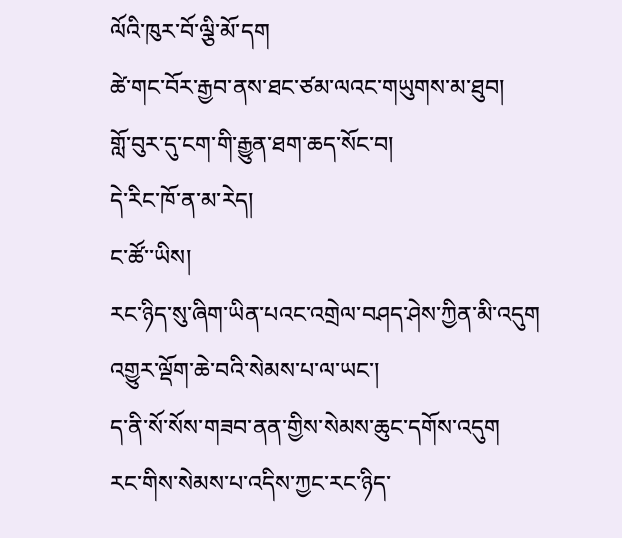ལོའི་ཁུར་བོ་ལྕི་མོ་དག
ཚེ་གང་བོར་རྒྱབ་ནས་ཐང་ཙམ་ལའང་གཡུགས་མ་ཐུབ།
གློ་བུར་དུ་ངག་གི་རྒྱུན་ཐག་ཆད་སོང་བ།
དེ་རིང་ཁོ་ན་མ་རེད།
ང་ཚོ་་ཡིས།
རང་ཉིད་སུ་ཞིག་ཡིན་པའང་འགྲེལ་བཤད་ཤེས་ཀྱིན་མི་འདུག
འགྱུར་ལྡོག་ཆེ་བའི་སེམས་པ་ལ་ཡང་།
ད་ནི་སོ་སོས་གཟབ་ནན་གྱིས་སེམས་ཆུང་དགོས་འདུག
རང་གིས་སེམས་པ་འདིས་ཀྱང་རང་ཉིད་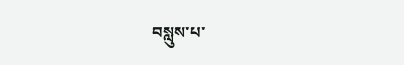བསླུས་པ་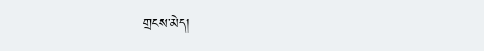གྲངས་མེད།